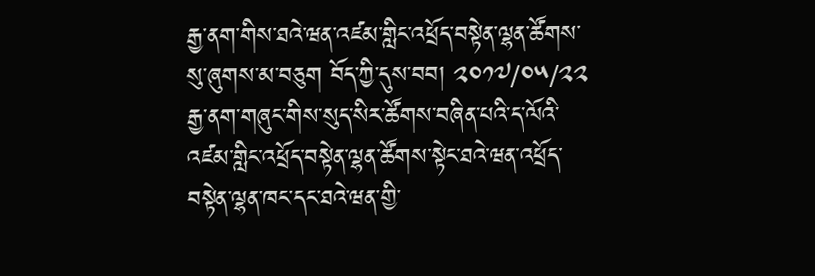རྒྱ་ནག་གིས་ཐའེ་ཝན་འཛམ་གླིང་འཕྲོད་བསྟེན་ལྷན་ཚོགས་སུ་ཞུགས་མ་བཅུག བོད་ཀྱི་དུས་བབ། ༢༠༡༧/༠༥/༢༢ རྒྱ་ནག་གཞུང་གིས་སུད་སིར་ཚོགས་བཞིན་པའི་ད་ལོའི་འཛམ་གླིང་འཕྲོད་བསྟེན་ལྷན་ཚོགས་སྟེང་ཐའེ་ཝན་འཕྲོད་བསྟེན་ལྷན་ཁང་དང་ཐའེ་ཝན་གྱི་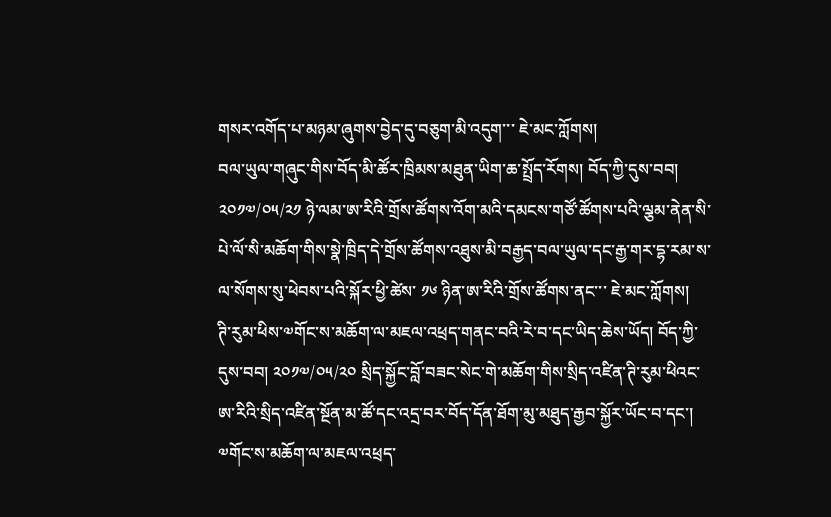གསར་འགོད་པ་མཉམ་ཞུགས་བྱེད་དུ་བཅུག་མི་འདུག་་་ ཇེ་མང་ཀློགས།
བལ་ཡུལ་གཞུང་གིས་བོད་མི་ཚོར་ཁྲིམས་མཐུན་ཡིག་ཆ་སྤྲོད་རོགས། བོད་ཀྱི་དུས་བབ། ༢༠༡༧/༠༥/༢༡ ཉེ་ལམ་ཨ་རིའི་གྲོས་ཚོགས་འོག་མའི་དམངས་གཙོ་ཚོགས་པའི་ལྕམ་ནེན་སི་པེ་ལོ་སི་མཆོག་གིས་སྣེ་ཁྲིད་དེ་གྲོས་ཚོགས་འཐུས་མི་བརྒྱད་བལ་ཡུལ་དང་རྒྱ་གར་དྷ་རམ་ས་ལ་སོགས་སུ་ཕེབས་པའི་སྐོར་ཕྱི་ཚེས་ ༡༦ ཉིན་ཨ་རིའི་གྲོས་ཚོགས་ནང་་་ ཇེ་མང་ཀློགས།
ཊི་རུམ་ཕིས་༧གོང་ས་མཆོག་ལ་མཇལ་འཕྲད་གནང་བའི་རེ་བ་དང་ཡིད་ཆེས་ཡོད། བོད་ཀྱི་དུས་བབ། ༢༠༡༧/༠༥/༢༠ སྲིད་སྐྱོང་བློ་བཟང་སེང་གེ་མཆོག་གིས་སྲིད་འཛིན་ཊི་རུམ་ཕིའང་ཨ་རིའི་སྲིད་འཛིན་སྔོན་མ་ཚོ་དང་འདྲ་བར་བོད་དོན་ཐོག་མུ་མཐུད་རྒྱབ་སྐྱོར་ཡོང་བ་དང་། ༧གོང་ས་མཆོག་ལ་མཇལ་འཕྲད་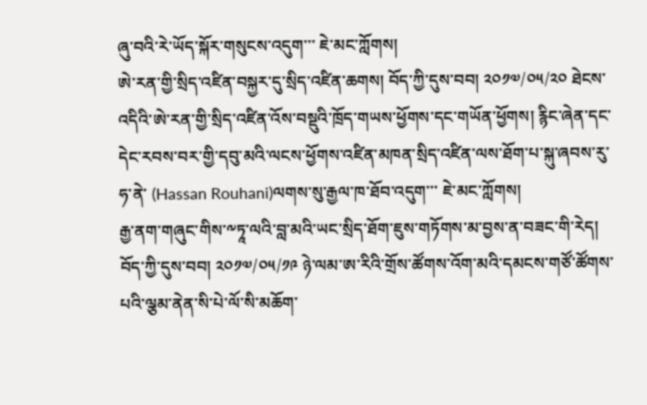ཞུ་བའི་རེ་ཡོད་སྐོར་གསུངས་འདུག་་་ ཇེ་མང་ཀློགས།
ཨེ་རན་གྱི་སྲིད་འཛིན་བསྐྱར་དུ་སྲིད་འཛིན་ཆགས། བོད་ཀྱི་དུས་བབ། ༢༠༡༧/༠༥/༢༠ ཐེངས་འདིའི་ཨེ་རན་གྱི་སྲིད་འཛིན་འོས་བསྡུའི་ཁྲོད་གཡས་ཕྱོགས་དང་གཡོན་ཕྱོགས། རྙིང་ཞེན་དང་དེང་རབས་བར་གྱི་དབུ་མའི་ལངས་ཕྱོགས་འཛིན་མཁན་སྲིད་འཛིན་ལས་ཐོག་པ་སྐུ་ཞབས་རུ་ཧ་ནེ་ (Hassan Rouhani)ལགས་སུ་རྒྱལ་ཁ་ཐོབ་འདུག་་་ ཇེ་མང་ཀློགས།
རྒྱ་ནག་གཞུང་གིས་༸ཏཱ་ལའི་བླ་མའི་ཡང་སྲིད་ཐོག་ཇུས་གཏོགས་མ་བྱས་ན་བཟང་གི་རེད། བོད་ཀྱི་དུས་བབ། ༢༠༡༧/༠༥/༡༩ ཉེ་ལམ་ཨ་རིའི་གྲོས་ཚོགས་འོག་མའི་དམངས་གཙོ་ཚོགས་པའི་ལྕམ་ནེན་སི་པེ་ལོ་སི་མཆོག་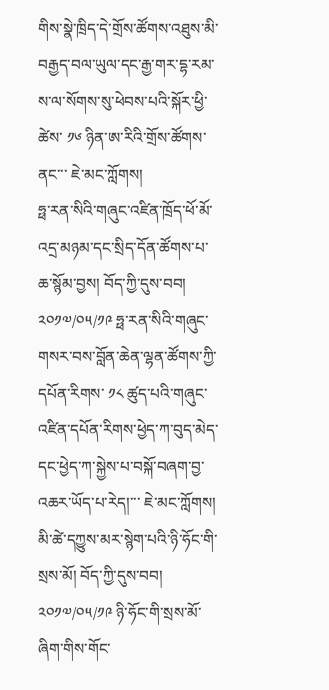གིས་སྣེ་ཁྲིད་དེ་གྲོས་ཚོགས་འཐུས་མི་བརྒྱད་བལ་ཡུལ་དང་རྒྱ་གར་དྷ་རམ་ས་ལ་སོགས་སུ་ཕེབས་པའི་སྐོར་ཕྱི་ཚེས་ ༡༦ ཉིན་ཨ་རིའི་གྲོས་ཚོགས་ནང་་་ ཇེ་མང་ཀློགས།
ཧྥ་རན་སིའི་གཞུང་འཛིན་ཁྲོད་ཕོ་མོ་འདྲ་མཉམ་དང་སྲིད་དོན་ཚོགས་པ་ཆ་སྙོམ་བྱས། བོད་ཀྱི་དུས་བབ། ༢༠༡༧/༠༥/༡༩ ཧྥ་རན་སིའི་གཞུང་གསར་བས་བློན་ཆེན་ལྷན་ཚོགས་ཀྱི་དཔོན་རིགས་ ༡༨ ཚུད་པའི་གཞུང་འཛིན་དཔོན་རིགས་ཕྱེད་ཀ་བུད་མེད་དང་ཕྱེད་ཀ་སྐྱེས་པ་བསྐོ་བཞག་བྱ་འཆར་ཡོད་པ་རེད།་་་ ཇེ་མང་ཀློགས།
མི་ཚེ་དཀྱུས་མར་སྙེག་པའི་ཉི་ཧོང་གི་སྲས་མོ། བོད་ཀྱི་དུས་བབ། ༢༠༡༧/༠༥/༡༩ ཉི་ཧོང་གི་སྲས་མོ་ཞིག་གིས་གོང་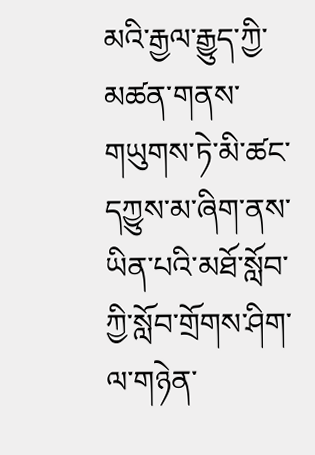མའི་རྒྱལ་རྒྱུད་ཀྱི་མཚན་གནས་གཡུགས་ཏེ་མི་ཚང་དཀྱུས་མ་ཞིག་ནས་ཡིན་པའི་མཐོ་སློབ་ཀྱི་སློབ་གྲོགས་ཤིག་ལ་གཉེན་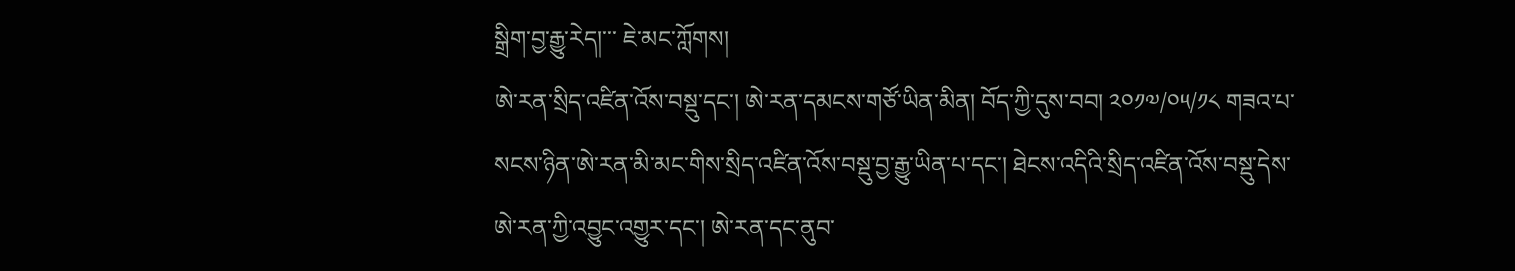སྒྲིག་བྱ་རྒྱུ་རེད།་་་ ཇེ་མང་ཀློགས།
ཨེ་རན་སྲིད་འཛིན་འོས་བསྡུ་དང་། ཨེ་རན་དམངས་གཙོ་ཡིན་མིན། བོད་ཀྱི་དུས་བབ། ༢༠༡༧/༠༥/༡༨ གཟའ་པ་སངས་ཉིན་ཨེ་རན་མི་མང་གིས་སྲིད་འཛིན་འོས་བསྡུ་བྱ་རྒྱུ་ཡིན་པ་དང་། ཐེངས་འདིའི་སྲིད་འཛིན་འོས་བསྡུ་དེས་ཨེ་རན་ཀྱི་འབྱུང་འགྱུར་དང་། ཨེ་རན་དང་ནུབ་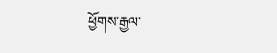ཕྱོགས་རྒྱལ་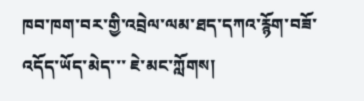ཁབ་ཁག་བར་གྱི་འབྲེལ་ལམ་ཐད་དཀའ་རྙོག་བཟོ་འདོད་ཡོད་མེད་་་ ཇེ་མང་ཀློགས།